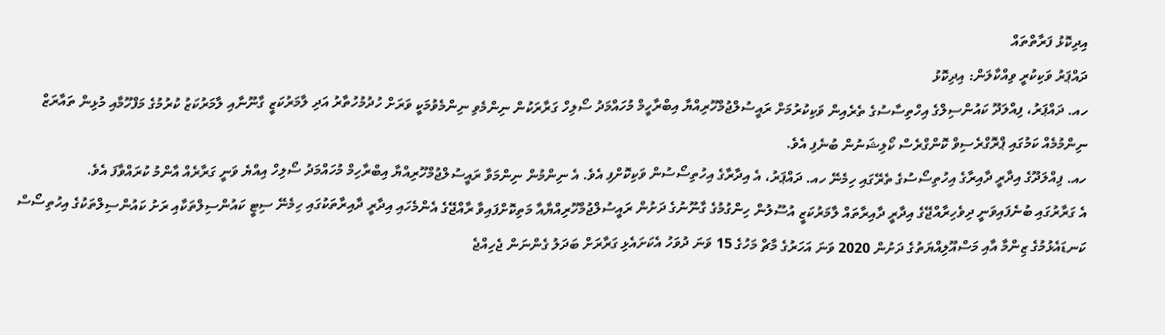އިދިކޮޅު ފަރާތްތައް
ދައްޕަރު ވަކިކުރީ ވިއްކާލަން: އިދިކޮޅު
ހއ. ދައްޕަރު، ފިއްލަދޫ ކައުންސިލްގެ އިހްތިސާސުގެ ތެރެއިން ވަކިކުރުމަށް ރައީސުލްޖުމްހޫރިއްޔާ އިބްރާހީމް މުހައްމަދު ސޯލިހް ގަރާރަކުން ނިންމެވި ނިންމެވުމަކީ ވަރަށް ހުދުމުހުތާރު އަދި ލާމަރުކަޒީ ގާނޫނާއި ލާމަރުކަޒު ކުރުމުގެ މަފްހޫމާއި މުޅިން ތައާރަޒް ނިންމުމެއް ކަމުގައި ޕްރޮގްރެސިވް ކޮންގްރެސް ކޯލިޝަނުން ބުނެފި އެވެ.
ހއ. ފިއްލަދޫގެ އިދާރީ ދާއިރާގެ އިހުތިސޯސުގެ ތެރޭގައި ހިމެނޭ ހއ. ދައްޕަރު، އެ އިދާރާގެ އިހުތިސޯސުން ވަކިކޮށްފި އެވެ. އެ ނިންމުން ނިންމަވާ ރައީސުލްޖުމްހޫރިއްޔާ އިބްރާހިމް މުހައްމަދު ސޯލިހް އިއްޔެ ވަނީ ގަރާރެއް އާންމު ކުރައްވާފަ އެވެ.
އެ ގަރާރުގައި ބުނެފައިވަނީ ދިވެހިރާއްޖޭގެ އިދާރީ ދާއިރާތައް ލާމަރުކަޒީ އުސޫލުން ހިންގުމުގެ ގާނޫނުގެ ދަށުން ރައީސުލްޖުމްހޫރިއްޔާއާ މަތިކޮށްފައިވާ ރާއްޖޭގެ އެންމެހައި އިދާރީ ދާއިރާތަކުގައި ހިމެނޭ ސިޓީ ކައުންސިލްތަކާއި ރަށު ކައުންސިލްތަކުގެ އިހުތިސޯސް ކަނޑައެޅުމުގެ ޒިންމާ އާއި މަސްއޫލިއްޔަތުގެ ދަށުން 2020 ވަނަ އަހަރުގެ މާޗް މަހުގެ 15 ވަނަ ދުވަހު އެކަށައެޅި ގަރާރަށް ބަދަލު ގެންނަން ޖެހިއްޖެ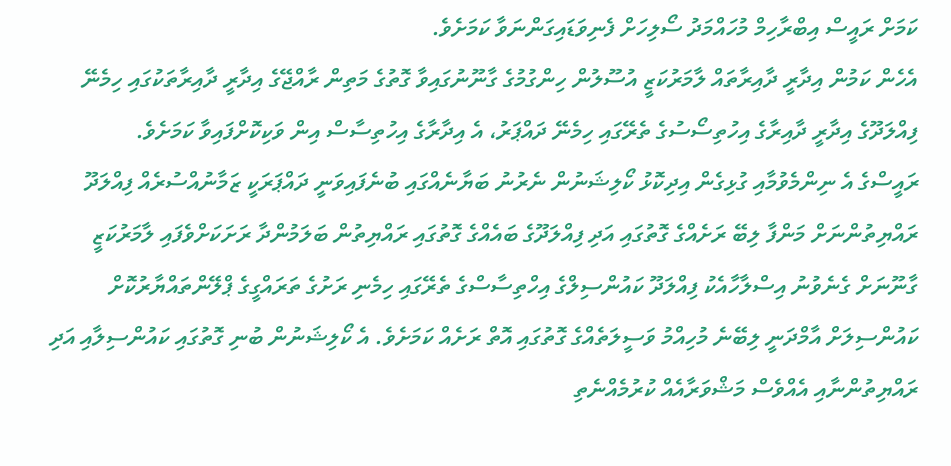ކަމަށް ރައީސް އިބްރާހިމް މުހައްމަދު ސޯލިހަށް ފެނިވަޑައިގަންނަވާ ކަމަށެވެ.
އެހެން ކަމުން އިދާރީ ދާއިރާތައް ލާމަރުކަޒީ އުސޫލުން ހިންގުމުގެ ގާނޫނުގައިވާ ގޮތުގެ މަތިން ރާއްޖޭގެ އިދާރީ ދާއިރާތަކުގައި ހިމެނޭ ފިއްލަދޫގެ އިދާރީ ދާއިރާގެ އިހުތިސޯސުގެ ތެރޭގައި ހިމެނޭ ދައްޕަރު، އެ އިދާރާގެ އިހުތިސާސް އިން ވަކިކޮށްފައިވާ ކަމަށެވެ.
ރައީސްގެ އެ ނިންމެވުމާއި ގުޅިގެން އިދިކޮޅު ކޯލިޝަނުން ނެރުނު ބަޔާނެއްގައި ބުނެފައިވަނީ ދައްޕަރަކީ ޒަމާނުއްސުރެއް ފިއްލަދޫ ރައްޔިތުންނަށް މަންފާ ލިބޭ ރަށެއްގެ ގޮތުގައި އަދި ފިއްލަދޫގެ ބައެއްގެ ގޮތުގައި ރައްޔިތުން ބަލަމުންދާ ރަށަކަށްވެފައި ލާމަރުކަޒީ ގާނޫނަށް ގެނެވުނު އިސްލާހާއެކު ފިއްލަދޫ ކައުންސިލްގެ އިހްތިސާސްގެ ތެރޭގައި ހިމެނި ރަށުގެ ތަރައްގީގެ ޕްލޭންތައްޔާރުކޮށް ކައުންސިލަށް އާމްދަނީ ލިބޭނެ މުހިއްމު ވަސީލަތެއްގެ ގޮތުގައި އޮތް ރަށެއް ކަމަށެވެ. އެ ކޯލިޝަނުން ބުނި ގޮތުގައި ކައުންސިލާއި އަދި ރައްޔިތުންނާއި އެއްވެސް މަޝްވަރާއެއް ކުރުމެއްނެތި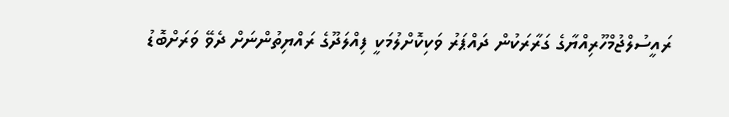ރައީސުލްޖުމްހޫރިއްޔާގެ ގަރާރަކުން ދައްޕަރު ވަކިކޮށްލުމަކީ ފިއްލަދޫގެ ރައްޔިތުންނަށް ދެވޭ ވަރަށްބޮޑު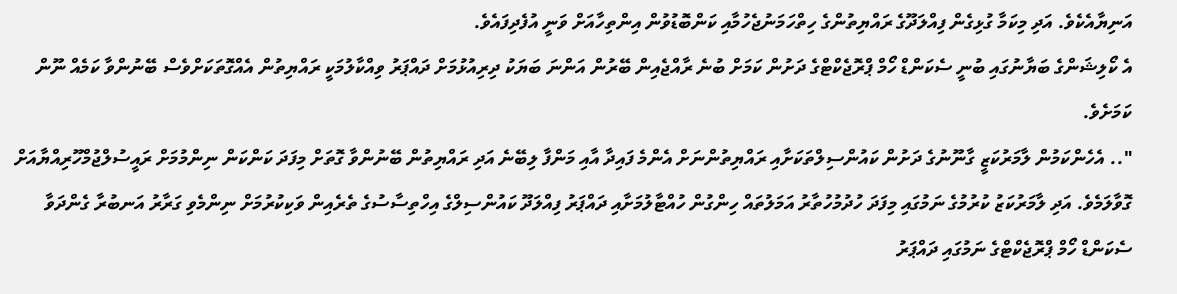އަނިޔާއެކެވެ. އަދި މިކަމާ ގުޅިގެން ފިއްލަދޫގެ ރައްޔިތުންގެ ހިތްހަމަނުޖެހުމާއި ކަންބޮޑުވުން އިންތިހާއަށް ވަނީ އުފެދިފައެވެ.
އެ ކޯލިޝަންގެ ބަޔާނުގައި ބުނީ ސެކަންޑް ހޯމް ޕްރޮޖެކްޓްގެ ދަށުން ކަމަށް ބުނެ ރާއްޖެއިން ބޭރުން އަންނަ ބަޔަކު ދިރިއުޅުމަށް ދައްޕަރު ވިއްކާލުމަކީ ރައްޔިތުން އެއްގޮތަކަށްވެސް ބޭނުންވާ ކަމެއް ނޫން ކަމަށެވެ.
".. އެހެންކަމުން ލާމަރުކަޒީ ގާނޫނުގެ ދަށުން ކައުންސިލްތަކަށާއި ރައްޔިތުންނަށް އެންމެ ފައިދާ އާއި މަންފާ ލިބޭނެ އަދި ރައްޔިތުން ބޭނުންވާ ގޮތަށް މިފަދަ ކަންކަން ނިންމުމަށް ރައީސުލްޖުމްހޫރިއްޔާއަށް ގޮވާލަމެވެ. އަދި ލާމަރުކަޒު ކުރުމުގެ ނަމުގައި މިފަދަ ހުދުމުހުތާރު އަމަލުތައް ހިންގުން ހުއްޓާލުމަށާއި ދައްޕަރު ފިއްލަދޫ ކައުންސިލްގެ އިހްތިސާސުގެ ތެރެއިން ވަކިކުރުމަށް ނިންމެވި ގަރާރު އަނބުރާ ގެންދަވާ ސެކަންޑް ހޯމް ޕްރޮޖެކްޓްގެ ނަމުގައި ދައްޕަރު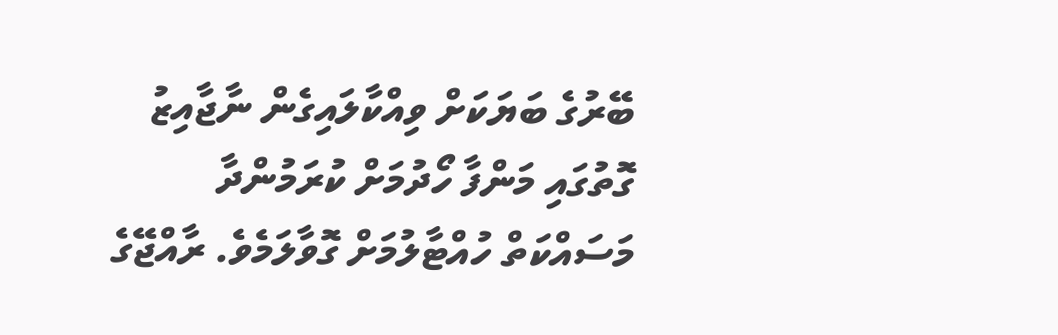ބޭރުގެ ބަޔަކަށް ވިއްކާލައިގެން ނާޖާއިޒު ގޮތުގައި މަންފާ ހޯދުމަށް ކުރަމުންދާ މަސައްކަތް ހުއްޓާލުމަށް ގޮވާލަމެވެ. ރާއްޖޭގެ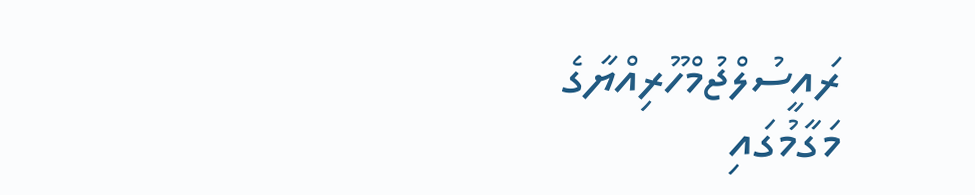ރައީސުލްޖުމްހޫރިއްޔާގެ މަގާމުގައި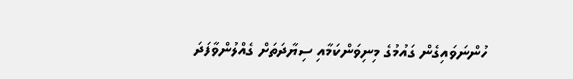ހުންނަވައިގެން ގައުމުގެ މިނިވަންކަމާއި ސިޔާދަތަށް ގެއްލުންވާފަދަ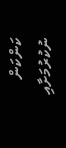ކަންކަން ނުކުރުމަށާއި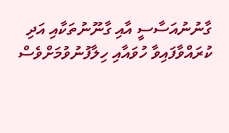ގާނުނުއަސާސީ އާއި ގާނޫނުތަކާއި އަދި ކުރައްވާފައިވާ ހުވައާއި ހިލާފުނުވުމަށްވެސް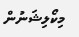މިކޯލިޝަނުން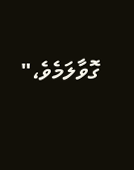ގޮވާލަމެވެ،"